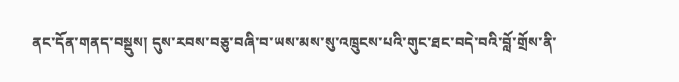ནང་དོན་གནད་བསྡུས། དུས་རབས་བཅུ་བཞི་བ་ཡས་མས་སུ་འཁྲུངས་པའི་གུང་ཐང་བདེ་བའི་བློ་གྲོས་ནི་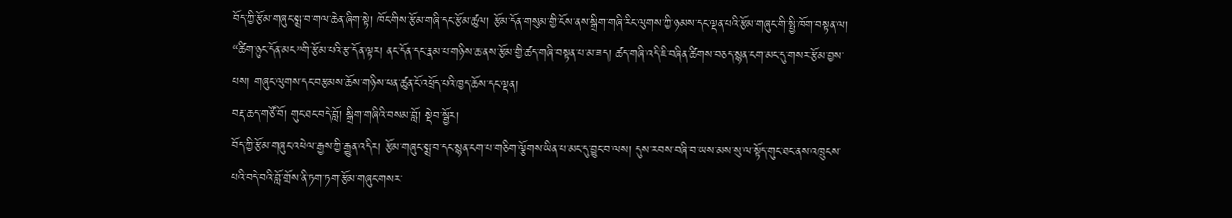བོད་ཀྱི་རྩོམ་གཞུང་སྨྲ་བ་གལ་ཆེན་ཞིག་སྟེ། ཁོང་གིས་རྩོམ་གཞི་དང་རྩོམ་ཚུལ། རྩོམ་དོན་གསུམ་གྱི་ངོས་ནས་སྒྲིག་གཞི་རིང་ལུགས་ཀྱི་ཉམས་དང་ལྡན་པའི་རྩོམ་གཞུང་གི་སྤྱི་ཁོག་བསྟན་ལ། “ཚིག་ཉུང་དོན་མང”གི་རྩོམ་པའི་རྩ་དོན་ལྟར། ནང་དོན་དང་རྣམ་པ་གཉིས་ཆ་ནས་རྩོམ་གྱི་ཚད་གཞི་བསྟན་པ་མ་ཟད། ཚད་གཞི་འདི་ཇི་བཞིན་ཚིགས་བཅད་སྙན་ངག་མང་དུ་གསར་རྩོམ་བྱས་པས། གཞུང་ལུགས་དང་བརྩམས་ཆོས་གཉིས་ཕན་ཚུན་ངོ་འཕྲོད་པའི་ཁྱད་ཆོས་དང་ལྡན།
བརྡ་ཆད་གཙོ་བོ། གུང་ཐང་བདེ་བློ། སྒྲིག་གཞིའི་བསམ་བློ། སྡེབ་སྦྱོར།
བོད་ཀྱི་རྩོམ་གཞུང་འཕེལ་རྒྱས་ཀྱི་རྒྱུན་འདིར། རྩོམ་གཞུང་སྨྲ་བ་དང་སྙན་ངག་པ་གཅིག་ལྕོགས་ཡིན་པ་མང་དུ་བྱུང་བ་ལས། དུས་རབས་བཞི་བ་ཡས་མས་སུ་ལ་སྟོད་གུང་ཐང་ནས་འཁྲུངས་པའི་བདེ་བའི་བློ་གྲོས་ནི་ཏག་ཏག་རྩོམ་གཞུང་གསར་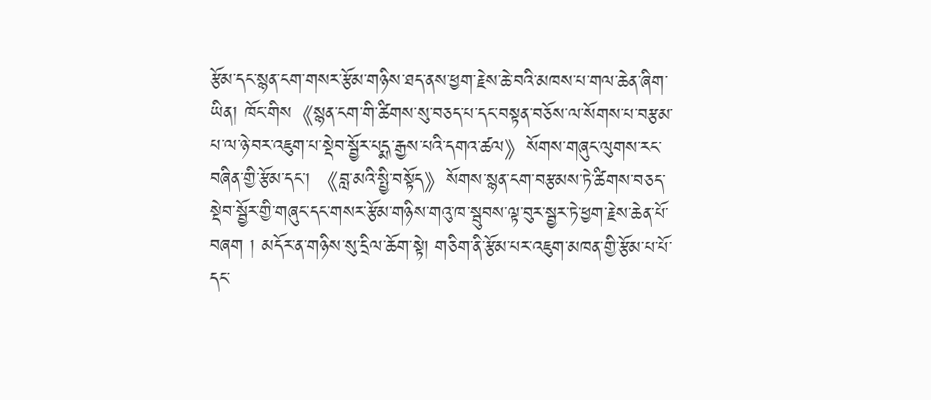རྩོམ་དང་སྙན་ངག་གསར་རྩོམ་གཉིས་ཐད་ནས་ཕྱག་རྗེས་ཆེ་བའི་མཁས་པ་གལ་ཆེན་ཞིག་ཡིན། ཁོང་གིས《སྙན་ངག་གི་ཚིགས་སུ་བཅད་པ་དང་བསྟན་བཅོས་ལ་སོགས་པ་བརྩམ་པ་ལ་ཉེ་བར་འཇུག་པ་སྡེབ་སྦྱོར་པདྨ་རྒྱས་པའི་དགའ་ཚལ》སོགས་གཞུང་ལུགས་རང་བཞིན་གྱི་རྩོམ་དང་། 《བླ་མའི་སྤྱི་བསྟོད》སོགས་སྙན་ངག་བརྩམས་ཏེ་ཚིགས་བཅད་སྡེབ་སྦྱོར་གྱི་གཞུང་དང་གསར་རྩོམ་གཉིས་གའུ་ཁ་སྦུབས་ལྟ་བུར་སྦྱར་ཏེ་ཕྱག་རྗེས་ཆེན་པོ་བཞག ། མདོར་ན་གཉིས་སུ་དྲིལ་ཆོག་སྟེ། གཅིག་ནི་རྩོམ་པར་འཇུག་མཁན་གྱི་རྩོམ་པ་པོ་དང་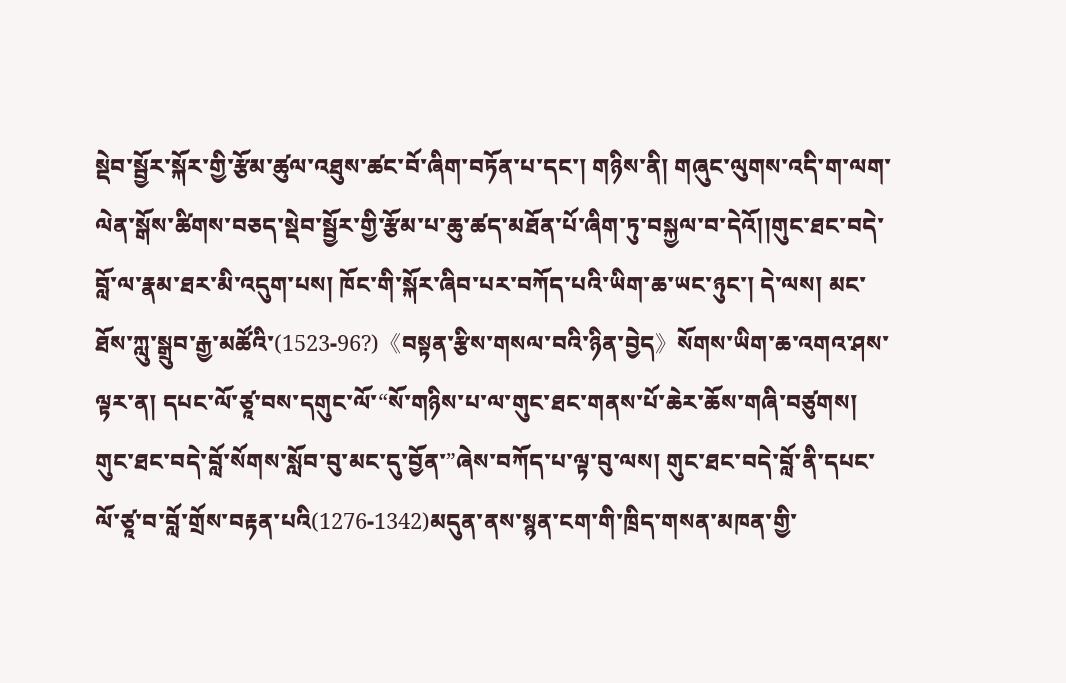སྡེབ་སྦྱོར་སྐོར་གྱི་རྩོམ་ཚུལ་འཐུས་ཚང་བོ་ཞིག་བཏོན་པ་དང་། གཉིས་ནི། གཞུང་ལུགས་འདི་ག་ལག་ལེན་སྒོས་ཚིགས་བཅད་སྡེབ་སྦྱོར་གྱི་རྩོམ་པ་ཆུ་ཚད་མཐོན་པོ་ཞིག་ཏུ་བསྐྱལ་བ་དེའོ།།གུང་ཐང་བདེ་བློ་ལ་རྣམ་ཐར་མི་འདུག་པས། ཁོང་གི་སྐོར་ཞིབ་པར་བཀོད་པའི་ཡིག་ཆ་ཡང་ཉུང་། དེ་ལས། མང་ཐོས་ཀླུ་སྒྲུབ་རྒྱ་མཚོའི་(1523-96?)《བསྟན་རྩིས་གསལ་བའི་ཉིན་བྱེད》སོགས་ཡིག་ཆ་འགའ་ཤས་ལྟར་ན། དཔང་ལོ་ཙཱ་བས་དགུང་ལོ་“སོ་གཉིས་པ་ལ་གུང་ཐང་གནས་པོ་ཆེར་ཆོས་གཞི་བཙུགས། གུང་ཐང་བདེ་བློ་སོགས་སློབ་བུ་མང་དུ་བྱོན་”ཞེས་བཀོད་པ་ལྟ་བུ་ལས། གུང་ཐང་བདེ་བློ་ནི་དཔང་ལོ་ཙཱ་བ་བློ་གྲོས་བརྟན་པའི(1276-1342)མདུན་ནས་སྙན་ངག་གི་ཁྲིད་གསན་མཁན་གྱི་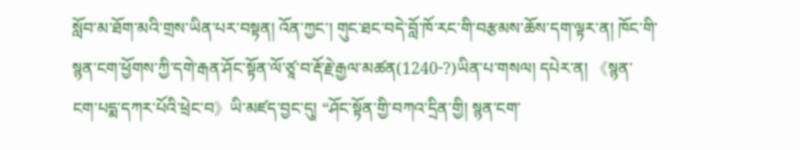སློབ་མ་ཐོག་མའི་གྲས་ཡིན་པར་བསྟན། འོན་ཀྱང་། གུང་ཐང་བདེ་བློ་ཁོ་རང་གི་བརྩམས་ཆོས་དག་ལྟར་ན། ཁོང་གི་སྙན་ངག་ཕྱོགས་ཀྱི་དགེ་རྒན་ཤོང་སྟོན་ལོ་ཙཱ་བ་རྡོ་རྗེ་རྒྱལ་མཚན(1240-?)ཡིན་པ་གསལ། དཔེར་ན། 《སྙན་ངག་པདྨ་དཀར་པོའི་ཕྲེང་བ》ཡི་མཛད་བྱང་དུ། “ཤོང་སྟོན་གྱི་བཀའ་དྲིན་གྱི། སྙན་ངག་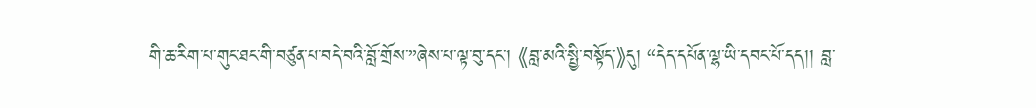གི་ཆ་རིག་པ་གུང་ཐང་གི་བཙུན་པ་བདེ་བའི་བློ་གྲོས་”ཞེས་པ་ལྟ་བུ་དང་། 《བླ་མའི་སྤྱི་བསྟོད་》དུ། “དེད་དཔོན་ལྷ་ཡི་དབང་པོ་དད།། བླ་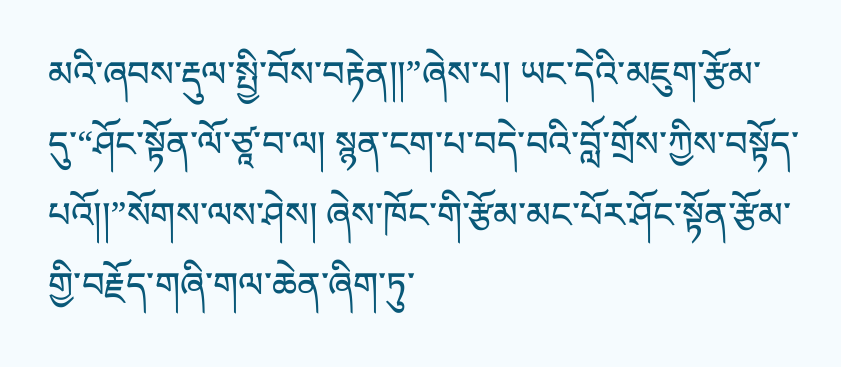མའི་ཞབས་རྡུལ་སྤྱི་བོས་བརྟེན།།”ཞེས་པ། ཡང་དེའི་མཇུག་རྩོམ་དུ་“ཤོང་སྟོན་ལོ་ཙཱ་བ་ལ། སྙན་ངག་པ་བདེ་བའི་བློ་གྲོས་ཀྱིས་བསྟོད་པའོ།།”སོགས་ལས་ཤེས། ཞེས་ཁོང་གི་རྩོམ་མང་པོར་ཤོང་སྟོན་རྩོམ་གྱི་བརྗོད་གཞི་གལ་ཆེན་ཞིག་ཏུ་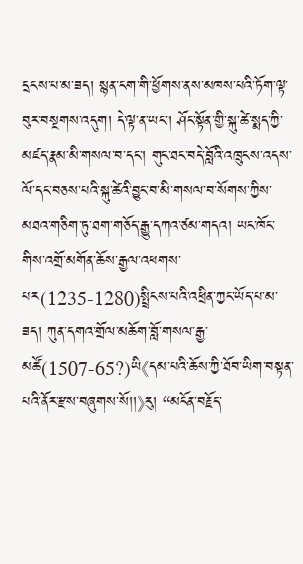དྲངས་པ་མ་ཟད། སྙན་ངག་གི་ཕྱོགས་ནས་མཁས་པའི་ཏོག་ལྟ་བུར་བསྔགས་འདུག། དེ་ལྟ་ན་ཡང་། ཤོང་སྟོན་གྱི་སྐུ་ཚེ་སྨད་ཀྱི་མཛད་རྣམ་མི་གསལ་བ་དང་། གུང་ཐང་བདེ་བློའི་འཁྲུངས་འདས་ལོ་དང་བཅས་པའི་སྐུ་ཚེའི་བྱུང་བ་མི་གསལ་བ་སོགས་ཀྱིས་མཐའ་གཅིག་ཏུ་ཐག་གཅོད་རྒྱུ་དཀའ་ཙམ་གདའ། ཡང་ཁོང་གིས་འགྲོ་མགོན་ཆོས་རྒྱལ་འཕགས་པར(1235-1280)སྤྲིངས་པའི་འཕྲིན་ཀྱང་ཡོད་པ་མ་ཟད། ཀུན་དགའ་གྲོལ་མཆོག་བློ་གསལ་རྒྱ་མཚོ(1507-65?)ཡི《དམ་པའི་ཆོས་ཀྱི་ཐོབ་ཡིག་བསྟན་པའི་ནོར་རྫས་བཞུགས་སོ།།》རུ། “མངོན་བརྗོད་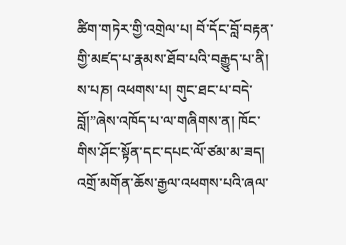ཚིག་གཏེར་གྱི་འགྲེལ་པ། བོ་དོང་བློ་བརྟན་གྱི་མཛད་པ་རྣམས་ཐོབ་པའི་བརྒྱུད་པ་ནི། ས་པཎ། འཕགས་པ། གུང་ཐང་པ་བདེ་བློ།”ཞེས་འཁོད་པ་ལ་གཞིགས་ན། ཁོང་གིས་ཤོང་སྟོན་དང་དཔང་ལོ་ཙམ་མ་ཟད། འགྲོ་མགོན་ཆོས་རྒྱལ་འཕགས་པའི་ཞལ་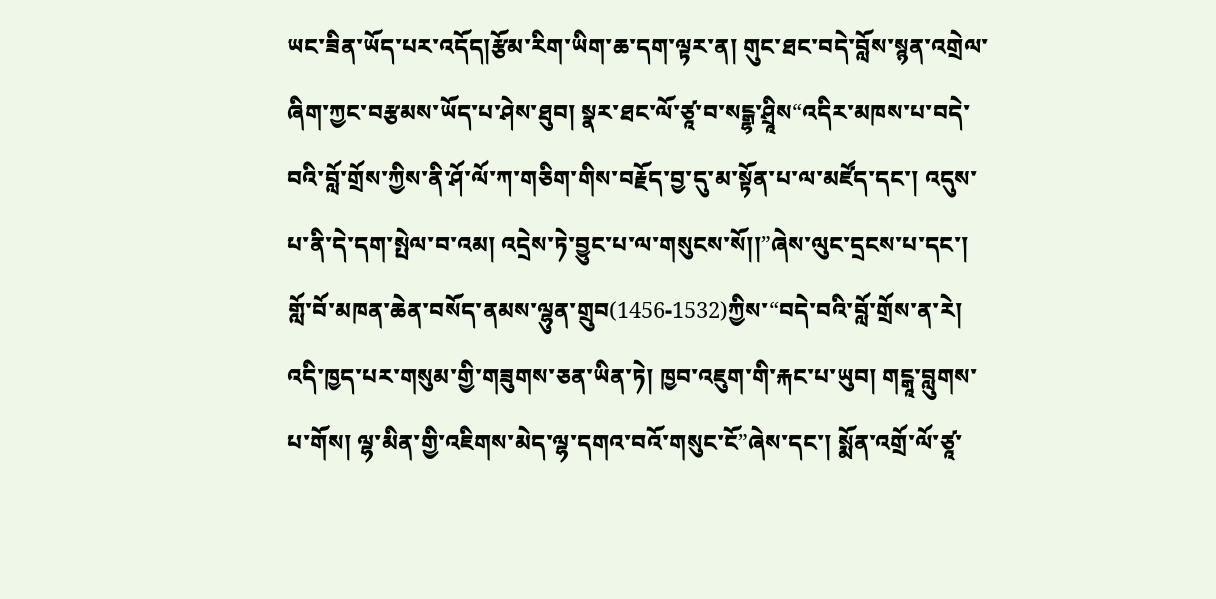ཡང་ཟིན་ཡོད་པར་འདོད།རྩོམ་རིག་ཡིག་ཆ་དག་ལྟར་ན། གུང་ཐང་བདེ་བློས་སྙན་འགྲེལ་ཞིག་ཀྱང་བརྩམས་ཡོད་པ་ཤེས་ཐུབ། སྣར་ཐང་ལོ་ཙཱ་བ་སངྒྷ་ཤྲཱིས“འདིར་མཁས་པ་བདེ་བའི་བློ་གྲོས་ཀྱིས་ནི་ཤོ་ལོ་ཀ་གཅིག་གིས་བརྗོད་བྱ་དུ་མ་སྟོན་པ་ལ་མཛོད་དང་། འདུས་པ་ནི་དེ་དག་སྤེལ་བ་འམ། འདྲེས་ཏེ་བྱུང་པ་ལ་གསུངས་སོ།།”ཞེས་ལུང་དྲངས་པ་དང་། གློ་བོ་མཁན་ཆེན་བསོད་ནམས་ལྷུན་གྲུབ(1456-1532)ཀྱིས་“བདེ་བའི་བློ་གྲོས་ན་རེ། འདི་ཁྱད་པར་གསུམ་གྱི་གཟུགས་ཅན་ཡིན་ཏེ། ཁྱབ་འཇུག་གི་རྐང་པ་ཡུབ། གངྒཱ་བླུགས་པ་གོས། ལྷ་མིན་གྱི་འཇིགས་མེད་ལྷ་དགའ་བའོ་གསུང་ངོ”ཞེས་དང་། སྨོན་འགྲོ་ལོ་ཙཱ་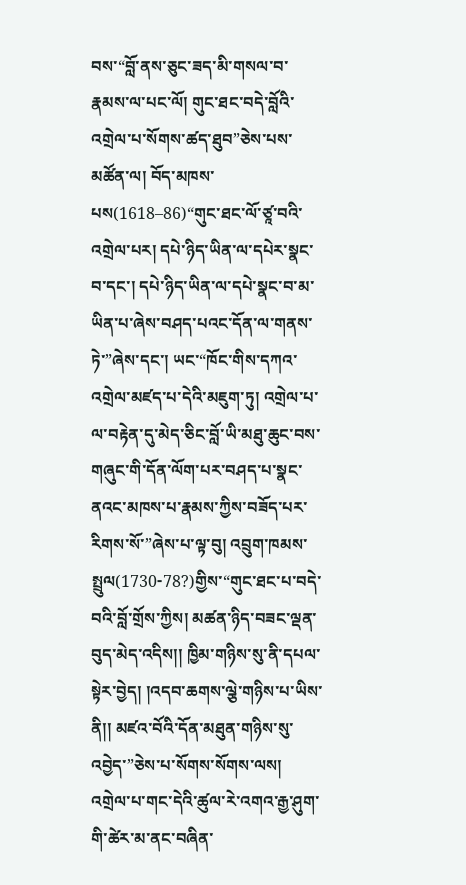བས་“བློ་ནས་ཅུང་ཟད་མི་གསལ་བ་རྣམས་ལ་པང་ལོ། གུང་ཐང་བདེ་བློའི་འགྲེལ་པ་སོགས་ཚད་ཐུབ”ཅེས་པས་མཚོན་ལ། བོད་མཁས་པས(1618–86)“གུང་ཐང་ལོ་ཙཱ་བའི་འགྲེལ་པར། དཔེ་ཉིད་ཡིན་ལ་དཔེར་སྣང་བ་དང་། དཔེ་ཉིད་ཡིན་ལ་དཔེ་སྣང་བ་མ་ཡིན་པ་ཞེས་བཤད་པའང་དོན་ལ་གནས་ཏེ་”ཞེས་དང་། ཡང་“ཁོང་གིས་དཀའ་འགྲེལ་མཛད་པ་དེའི་མཇུག་ཏུ། འགྲེལ་པ་ལ་བརྟེན་དུ་མེད་ཅིང་བློ་ཡི་མཐུ་ཆུང་བས་གཞུང་གི་དོན་ལོག་པར་བཤད་པ་སྣང་ནའང་མཁས་པ་རྣམས་ཀྱིས་བཟོད་པར་རིགས་སོ་”ཞེས་པ་ལྟ་བུ། འབྲུག་ཁམས་སྤྲུལ(1730-78?)གྱིས་“གུང་ཐང་པ་བདེ་བའི་བློ་གྲོས་ཀྱིས། མཚན་ཉིད་བཟང་ལྡན་བུད་མེད་འདིས།། ཁྱིམ་གཉིས་སུ་ནི་དཔལ་སྟེར་བྱེད། །འདབ་ཆགས་ལྕེ་གཉིས་པ་ཡིས་ནི།། མཛའ་བོའི་དོན་མཐུན་གཉིས་སུ་འབྱེད་”ཅེས་པ་སོགས་སོགས་ལས། འགྲེལ་པ་གང་དེའི་ཚུལ་རེ་འགའ་རྒྱ་ཤུག་གི་ཚེར་མ་ནང་བཞིན་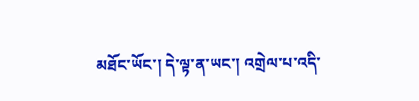མཐོང་ཡོང་། དེ་ལྟ་ན་ཡང་། འགྲེལ་པ་འདི་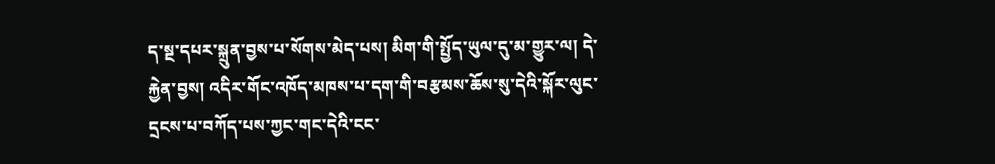ད་སྔ་དཔར་སྐྲུན་བྱས་པ་སོགས་མེད་པས། མིག་གི་སྤྱོད་ཡུལ་དུ་མ་གྱུར་ལ། དེ་རྐྱེན་བྱས། འདིར་གོང་འཁོད་མཁས་པ་དག་གི་བརྩམས་ཆོས་སུ་དེའི་སྐོར་ལུང་དྲངས་པ་བཀོད་པས་ཀྱང་གང་དེའི་ངང་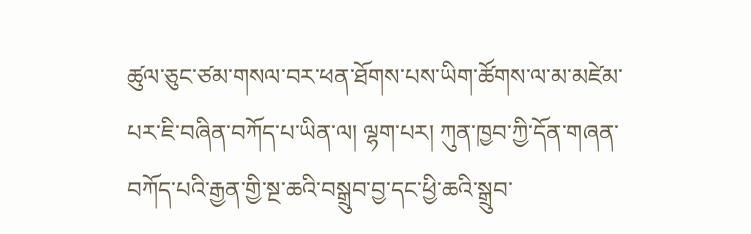ཚུལ་ཅུང་ཙམ་གསལ་བར་ཕན་ཐོགས་པས་ཡིག་ཚོགས་ལ་མ་མཛེམ་པར་ཇི་བཞིན་བཀོད་པ་ཡིན་ལ། ལྷག་པར། ཀུན་ཁྱབ་ཀྱི་དོན་གཞན་བཀོད་པའི་རྒྱན་གྱི་སྔ་ཆའི་བསྒྲུབ་བྱ་དང་ཕྱི་ཆའི་སྒྲུབ་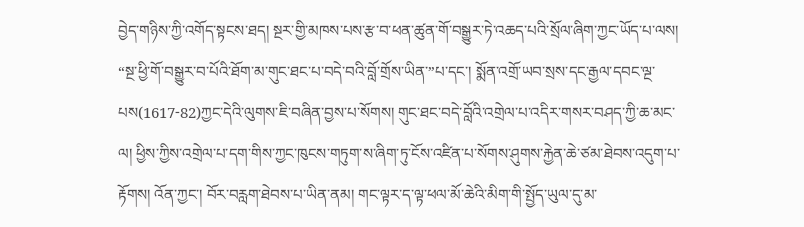བྱེད་གཉིས་ཀྱི་འགོད་སྟངས་ཐད། སྔར་གྱི་མཁས་པས་རྩ་བ་ཕན་ཚུན་གོ་བསྒྱུར་ཏེ་འཆད་པའི་སྲོལ་ཞིག་ཀྱང་ཡོད་པ་ལས། “སྔ་ཕྱི་གོ་བསྒྱུར་བ་པོའི་ཐོག་མ་གུང་ཐང་པ་བདེ་བའི་བློ་གྲོས་ཡིན་”པ་དང་། སྨོན་འགྲོ་ཡབ་སྲས་དང་རྒྱལ་དབང་ལྔ་པས(1617-82)ཀྱང་དེའི་ལུགས་ཇི་བཞིན་བྱས་པ་སོགས། གུང་ཐང་བདེ་བློའི་འགྲེལ་པ་འདིར་གསར་བཤད་ཀྱི་ཆ་མང་ལ། ཕྱིས་ཀྱིས་འགྲེལ་པ་དག་གིས་ཀྱང་ཁུངས་གཏུག་ས་ཞིག་ཏུ་ངོས་འཛིན་པ་སོགས་ཤུགས་རྐྱེན་ཆེ་ཙམ་ཐེབས་འདུག་པ་རྟོགས། འོན་ཀྱང་། བོར་བརླག་ཐེབས་པ་ཡིན་ནམ། གང་ལྟར་ད་ལྟ་ཕལ་མོ་ཆེའི་མིག་གི་སྤྱོད་ཡུལ་དུ་མ་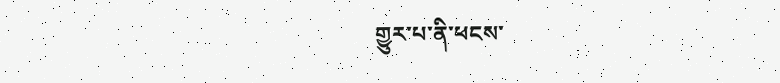གྱུར་པ་ནི་ཕངས་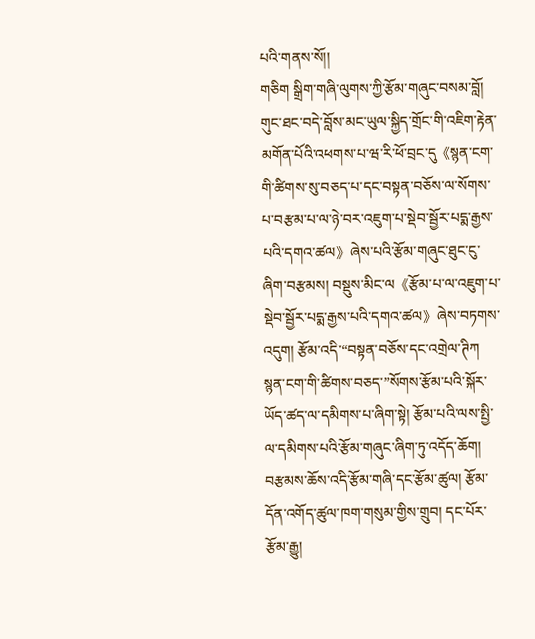པའི་གནས་སོ།།
གཅིག སྒྲིག་གཞི་ལུགས་ཀྱི་རྩོམ་གཞུང་བསམ་བློ།
གུང་ཐང་བདེ་བློས་མང་ཡུལ་སྐྱིད་གྲོང་གི་འཇིག་རྟེན་མགོན་པོའི་འཕགས་པ་ཝ་རི་ཕོ་བྲང་དུ《སྙན་ངག་གི་ཚིགས་སུ་བཅད་པ་དང་བསྟན་བཅོས་ལ་སོགས་པ་བརྩམ་པ་ལ་ཉེ་བར་འཇུག་པ་སྡེབ་སྦྱོར་པདྨ་རྒྱས་པའི་དགའ་ཚལ》ཞེས་པའི་རྩོམ་གཞུང་ཐུང་ངུ་ཞིག་བརྩམས། བསྡུས་མིང་ལ《རྩོམ་པ་ལ་འཇུག་པ་སྡེབ་སྦྱོར་པདྨ་རྒྱས་པའི་དགའ་ཚལ》ཞེས་བཏགས་འདུག། རྩོམ་འདི་“བསྟན་བཅོས་དང་འགྲེལ་ཊིཀ སྙན་ངག་གི་ཚིགས་བཅད་”སོགས་རྩོམ་པའི་སྐོར་ཡོད་ཚད་ལ་དམིགས་པ་ཞིག་སྟེ། རྩོམ་པའི་ལས་སྤྱི་ལ་དམིགས་པའི་རྩོམ་གཞུང་ཞིག་ཏུ་འདོད་ཆོག། བརྩམས་ཆོས་འདི་རྩོམ་གཞི་དང་རྩོམ་ཚུལ། རྩོམ་དོན་འགོད་ཚུལ་ཁག་གསུམ་གྱིས་གྲུབ། དང་པོར་རྩོམ་རྒྱུ།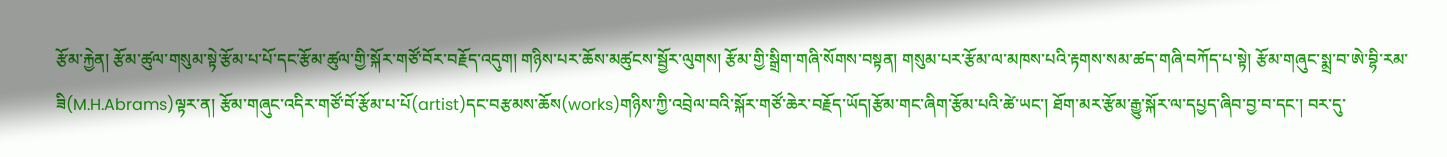རྩོམ་རྐྱེན། རྩོམ་ཚུལ་གསུམ་སྟེ་རྩོམ་པ་པོ་དང་རྩོམ་ཚུལ་གྱི་སྐོར་གཙོ་བོར་བརྗོད་འདུག། གཉིས་པར་ཆོས་མཚུངས་སྦྱོར་ལུགས། རྩོམ་གྱི་སྒྲིག་གཞི་སོགས་བསྟན། གསུམ་པར་རྩོམ་ལ་མཁས་པའི་རྟགས་སམ་ཚད་གཞི་བཀོད་པ་སྟེ། རྩོམ་གཞུང་སྨྲ་བ་ཨེ་བྷི་རམ་ཟི(M.H.Abrams)ལྟར་ན། རྩོམ་གཞུང་འདིར་གཙོ་བོ་རྩོམ་པ་པོ(artist)དང་བརྩམས་ཆོས(works)གཉིས་ཀྱི་འབྲེལ་བའི་སྐོར་གཙོ་ཆེར་བརྗོད་ཡོད།རྩོམ་གང་ཞིག་རྩོམ་པའི་ཚེ་ཡང་། ཐོག་མར་རྩོམ་རྒྱུ་སྐོར་ལ་དཔྱད་ཞིབ་བྱ་བ་དང་། བར་དུ་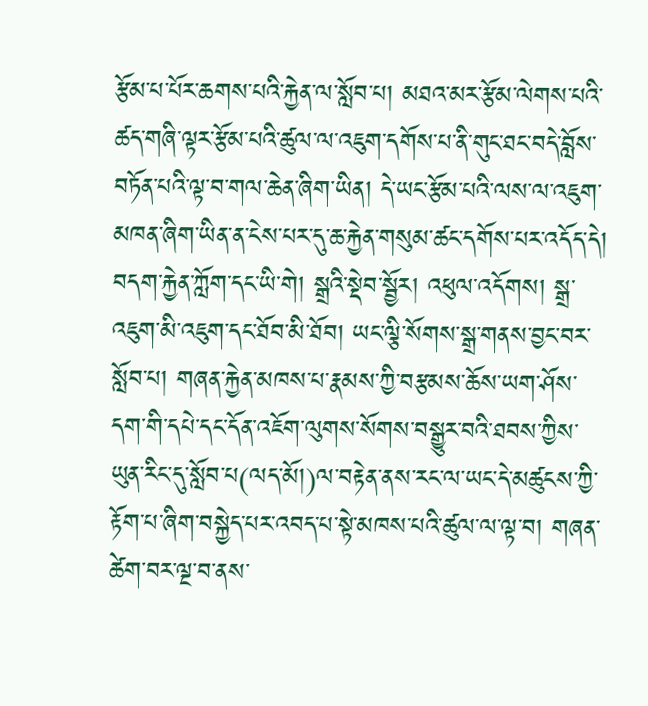རྩོམ་པ་པོར་ཆགས་པའི་རྐྱེན་ལ་སློབ་པ། མཐའ་མར་རྩོམ་ལེགས་པའི་ཚད་གཞི་ལྟར་རྩོམ་པའི་ཚུལ་ལ་འཇུག་དགོས་པ་ནི་གུང་ཐང་བདེ་བློས་བཏོན་པའི་ལྟ་བ་གལ་ཆེན་ཞིག་ཡིན། དེ་ཡང་རྩོམ་པའི་ལས་ལ་འཇུག་མཁན་ཞིག་ཡིན་ན་ངེས་པར་དུ་ཆ་རྐྱེན་གསུམ་ཚང་དགོས་པར་འདོད་དེ། བདག་རྐྱེན་ཀློག་དང་ཡི་གེ། སྒྲའི་སྡེབ་སྦྱོར། འཕུལ་འདོགས། སྒྲ་འཇུག་མི་འཇུག་དང་ཐོབ་མི་ཐོབ། ཡང་ལྕི་སོགས་སྒྲ་གནས་བྱང་བར་སློབ་པ། གཞན་རྐྱེན་མཁས་པ་རྣམས་ཀྱི་བརྩམས་ཆོས་ཡག་ཤོས་དག་གི་དཔེ་དང་དོན་འཇོག་ལུགས་སོགས་བསྒྱུར་བའི་ཐབས་ཀྱིས་ཡུན་རིང་དུ་སློབ་པ(ལད་མོ།)ལ་བརྟེན་ནས་རང་ལ་ཡང་དེ་མཚུངས་ཀྱི་རྟོག་པ་ཞིག་བསྐྱེད་པར་འབད་པ་སྟེ་མཁས་པའི་ཚུལ་ལ་ལྟ་བ། གཞན་ཚེག་བར་ལྔ་བ་ནས་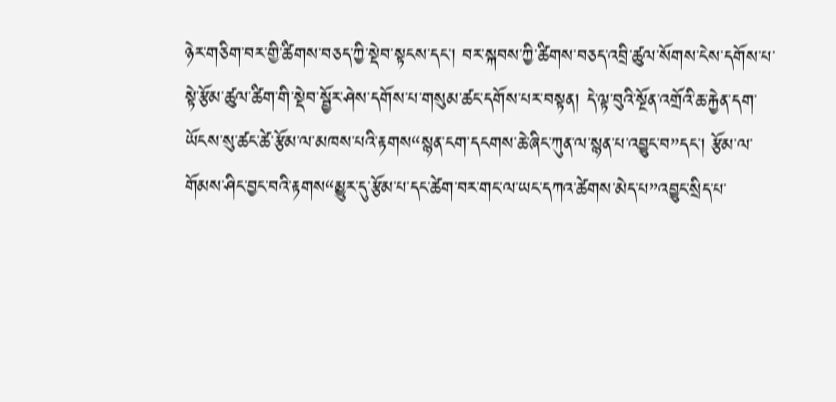ཉེར་གཅིག་བར་གྱི་ཚིགས་བཅད་ཀྱི་སྡེབ་སྟངས་དང་། བར་སྐབས་ཀྱི་ཚིགས་བཅད་འབྲི་ཚུལ་སོགས་ངེས་དགོས་པ་སྟེ་རྩོམ་ཚུལ་ཚིག་གི་སྡེབ་སྦྱོར་ཤེས་དགོས་པ་གསུམ་ཚང་དགོས་པར་བསྟན། དེ་ལྟ་བུའི་སྔོན་འགྲོའི་ཆ་རྐྱེན་དག་ཡོངས་སུ་ཚང་ཚེ་རྩོམ་ལ་མཁས་པའི་རྟགས“སྙན་ངག་དངགས་ཆེ་ཞིང་ཀུན་ལ་སྙན་པ་འབྱུང་བ”དང་། རྩོམ་ལ་གོམས་ཤིང་བྱང་བའི་རྟགས“མྱུར་དུ་རྩོམ་པ་དང་ཚེག་བར་གང་ལ་ཡང་དཀའ་ཚེགས་མེད་པ”འབྱུང་སྲིད་པ་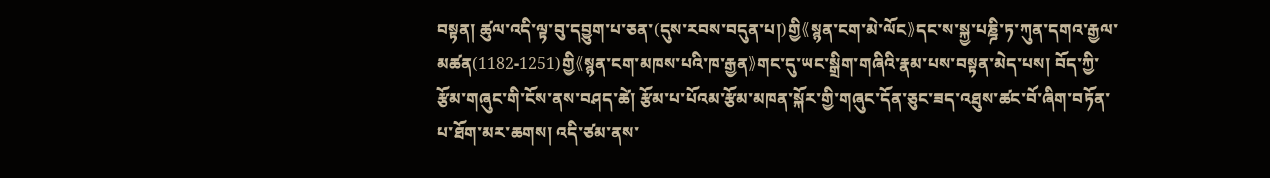བསྟན། ཚུལ་འདི་ལྟ་བུ་དབྱུག་པ་ཅན་(དུས་རབས་བདུན་པ།)གྱི《སྙན་ངག་མེ་ལོང》དང་ས་སྐྱ་པཎྜི་ཏ་ཀུན་དགའ་རྒྱལ་མཚན(1182-1251)གྱི《སྙན་ངག་མཁས་པའི་ཁ་རྒྱན》གང་དུ་ཡང་སྒྲིག་གཞིའི་རྣམ་པས་བསྟན་མེད་པས། བོད་ཀྱི་རྩོམ་གཞུང་གི་ངོས་ནས་བཤད་ཚེ། རྩོམ་པ་པོའམ་རྩོམ་མཁན་སྐོར་གྱི་གཞུང་དོན་ཅུང་ཟད་འཐུས་ཚང་བོ་ཞིག་བཏོན་པ་ཐོག་མར་ཆགས། འདི་ཙམ་ནས་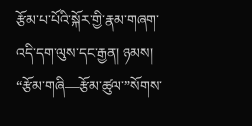རྩོམ་པ་པོའི་སྐོར་གྱི་རྣམ་གཞག་འདི་དག་ལུས་དང་རྒྱན། ཉམས། “རྩོམ་གཞི—རྩོམ་ཚུལ་”སོགས་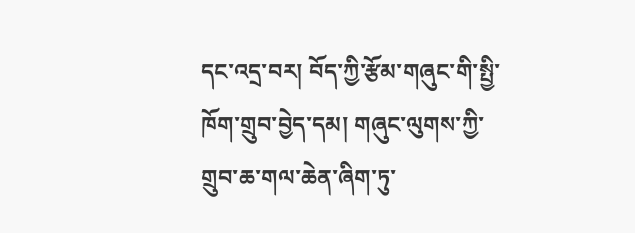དང་འདྲ་བར། བོད་ཀྱི་རྩོམ་གཞུང་གི་སྤྱི་ཁོག་གྲུབ་བྱེད་དམ། གཞུང་ལུགས་ཀྱི་གྲུབ་ཆ་གལ་ཆེན་ཞིག་ཏུ་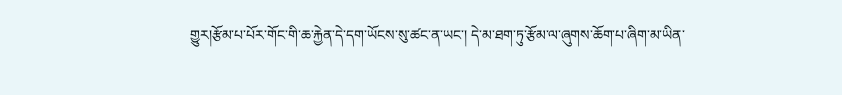གྱུར།རྩོམ་པ་པོར་གོང་གི་ཆ་རྐྱེན་དེ་དག་ཡོངས་སུ་ཚང་ན་ཡང་། དེ་མ་ཐག་ཏུ་རྩོམ་ལ་ཞུགས་ཆོག་པ་ཞིག་མ་ཡིན་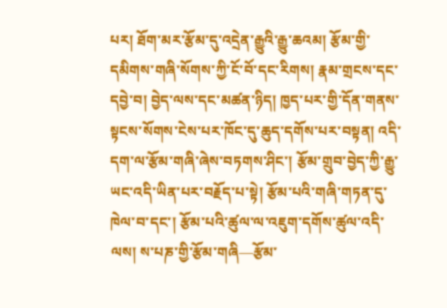པར། ཐོག་མར་རྩོམ་དུ་འདྲེན་རྒྱུའི་རྒྱུ་ཆའམ། རྩོམ་གྱི་དམིགས་གཞི་སོགས་ཀྱི་ངོ་བོ་དང་རིགས། རྣམ་གྲངས་དང་དབྱེ་བ། བྱེད་ལས་དང་མཚན་ཉིད། ཁྱད་པར་གྱི་དོན་གནས་སྟངས་སོགས་ངེས་པར་ཁོང་དུ་ཆུད་དགོས་པར་བསྟན། འདི་དག་ལ་རྩོམ་གཞི་ཞེས་བཏགས་ཤིང་། རྩོམ་གྲུབ་བྱེད་ཀྱི་རྒྱུ་ཡང་འདི་ཡིན་པར་བརྗོད་པ་སྟེ། རྩོམ་པའི་གཞི་གཏན་དུ་ཁེལ་བ་དང་། རྩོམ་པའི་ཚུལ་ལ་འཇུག་དགོས་ཚུལ་འདི་ལས། ས་པཎ་གྱི་རྩོམ་གཞི—རྩོམ་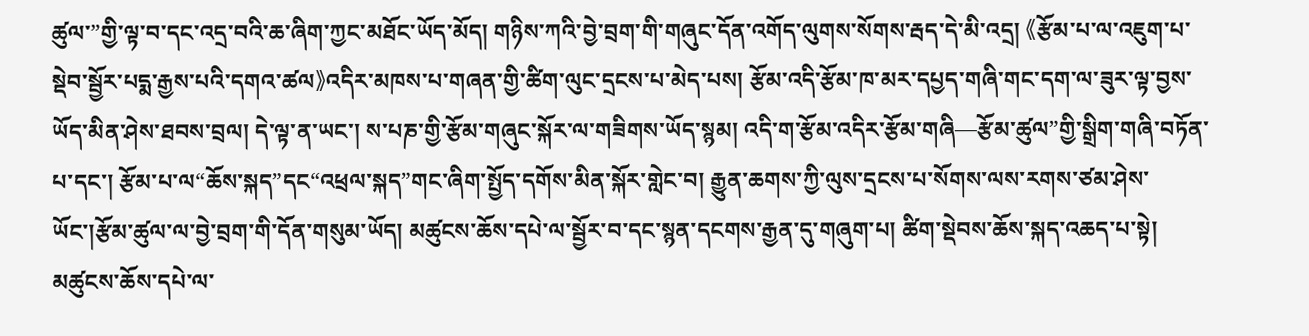ཚུལ་”གྱི་ལྟ་བ་དང་འདྲ་བའི་ཆ་ཞིག་ཀྱང་མཐོང་ཡོད་མོད། གཉིས་ཀའི་བྱེ་བྲག་གི་གཞུང་དོན་འགོད་ལུགས་སོགས་རྦད་དེ་མི་འདྲ། 《རྩོམ་པ་ལ་འཇུག་པ་སྡེབ་སྦྱོར་པདྨ་རྒྱས་པའི་དགའ་ཚལ》འདིར་མཁས་པ་གཞན་གྱི་ཚིག་ལུང་དྲངས་པ་མེད་པས། རྩོམ་འདི་རྩོམ་ཁ་མར་དཔྱད་གཞི་གང་དག་ལ་ཟུར་ལྟ་བྱས་ཡོད་མིན་ཤེས་ཐབས་བྲལ། དེ་ལྟ་ན་ཡང་། ས་པཎ་གྱི་རྩོམ་གཞུང་སྐོར་ལ་གཟིགས་ཡོད་སྙམ། འདི་ག་རྩོམ་འདིར་རྩོམ་གཞི—རྩོམ་ཚུལ”གྱི་སྒྲིག་གཞི་བཏོན་པ་དང་། རྩོམ་པ་ལ“ཆོས་སྐད”དང“འཕྲལ་སྐད”གང་ཞིག་སྤྱོད་དགོས་མིན་སྐོར་གླེང་བ། རྒྱུན་ཆགས་ཀྱི་ལུས་དྲངས་པ་སོགས་ལས་རགས་ཙམ་ཤེས་ཡོང་།རྩོམ་ཚུལ་ལ་བྱེ་བྲག་གི་དོན་གསུམ་ཡོད། མཚུངས་ཆོས་དཔེ་ལ་སྦྱོར་བ་དང་སྙན་དངགས་རྒྱན་དུ་གཞུག་པ། ཚིག་སྡེབས་ཆོས་སྐད་འཆད་པ་སྟེ། མཚུངས་ཆོས་དཔེ་ལ་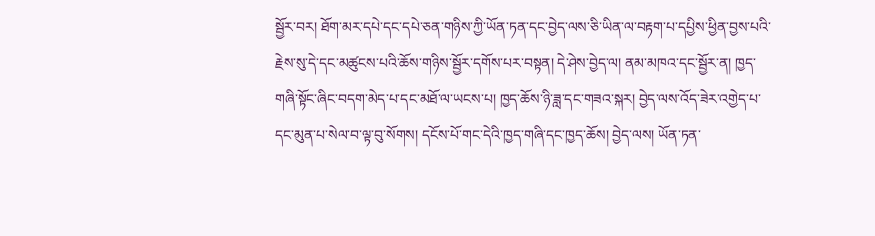སྦྱོར་བར། ཐོག་མར་དཔེ་དང་དཔེ་ཅན་གཉིས་ཀྱི་ཡོན་ཏན་དང་བྱེད་ལས་ཅི་ཡིན་ལ་བརྟག་པ་དཔྱིས་ཕྱིན་བྱས་པའི་རྗེས་སུ་དེ་དང་མཚུངས་པའི་ཆོས་གཉིས་སྦྱོར་དགོས་པར་བསྟན། དེ་ཤེས་བྱེད་ལ། ནམ་མཁའ་དང་སྦྱོར་ན། ཁྱད་གཞི་སྟོང་ཞིང་བདག་མེད་པ་དང་མཐོ་ལ་ཡངས་པ། ཁྱད་ཆོས་ཉི་ཟླ་དང་གཟའ་སྐར། བྱེད་ལས་འོད་ཟེར་འགྱེད་པ་དང་མུན་པ་སེལ་བ་ལྟ་བུ་སོགས། དངོས་པོ་གང་དེའི་ཁྱད་གཞི་དང་ཁྱད་ཆོས། བྱེད་ལས། ཡོན་ཏན་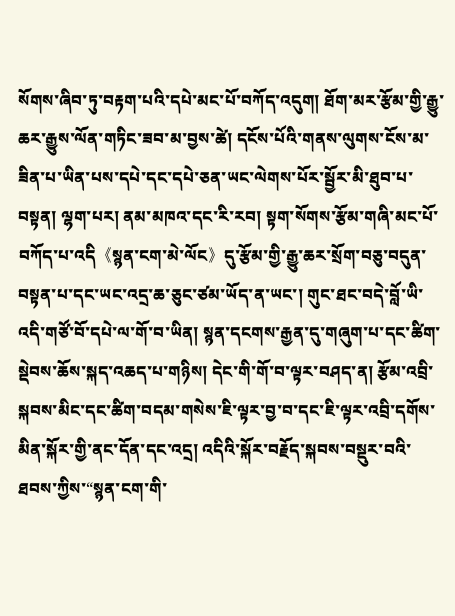སོགས་ཞིབ་ཏུ་བརྟག་པའི་དཔེ་མང་པོ་བཀོད་འདུག། ཐོག་མར་རྩོམ་གྱི་རྒྱུ་ཆར་རྒྱུས་ལོན་གཏིང་ཟབ་མ་བྱས་ཚེ། དངོས་པོའི་གནས་ལུགས་ངོས་མ་ཟིན་པ་ཡིན་པས་དཔེ་དང་དཔེ་ཅན་ཡང་ལེགས་པོར་སྦྱོར་མི་ཐུབ་པ་བསྟན། ལྷག་པར། ནམ་མཁའ་དང་རི་རབ། སྟག་སོགས་རྩོམ་གཞི་མང་པོ་བཀོད་པ་འདི《སྙན་ངག་མེ་ལོང》དུ་རྩོམ་གྱི་རྒྱུ་ཆར་སྲོག་བཅུ་བདུན་བསྟན་པ་དང་ཡང་འདྲ་ཆ་ཅུང་ཙམ་ཡོད་ན་ཡང་། གུང་ཐང་བདེ་བློ་ཡི་འདི་གཙོ་བོ་དཔེ་ལ་གོ་བ་ཡིན། སྙན་དངགས་རྒྱན་དུ་གཞུག་པ་དང་ཚིག་སྡེབས་ཆོས་སྐད་འཆད་པ་གཉིས། དེང་གི་གོ་བ་ལྟར་བཤད་ན། རྩོམ་འབྲི་སྐབས་མིང་དང་ཚིག་བདམ་གསེས་ཇི་ལྟར་བྱ་བ་དང་ཇི་ལྟར་འབྲི་དགོས་མིན་སྐོར་གྱི་ནང་དོན་དང་འདྲ། འདིའི་སྐོར་བརྗོད་སྐབས་བསྡུར་བའི་ཐབས་ཀྱིས་“སྙན་ངག་གི་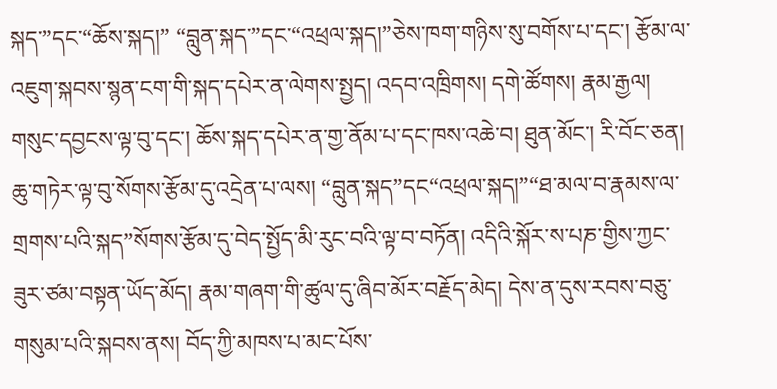སྐད་”དང་“ཆོས་སྐད།” “བླུན་སྐད་”དང་“འཕྲལ་སྐད།”ཅེས་ཁག་གཉིས་སུ་བགོས་པ་དང་། རྩོམ་ལ་འཇུག་སྐབས་སྙན་ངག་གི་སྐད་དཔེར་ན་ལེགས་སྤྱད། འདབ་འཁྲིགས། དགེ་ཚོགས། རྣམ་རྒྱལ། གསུང་དབྱངས་ལྟ་བུ་དང་། ཆོས་སྐད་དཔེར་ན་གྱ་ནོམ་པ་དང་ཁས་འཆེ་བ། ཐུན་མོང་། རི་བོང་ཅན། ཆུ་གཏེར་ལྟ་བུ་སོགས་རྩོམ་དུ་འདྲེན་པ་ལས། “བླུན་སྐད”དང“འཕྲལ་སྐད།”“ཐ་མལ་བ་རྣམས་ལ་གྲགས་པའི་སྐད”སོགས་རྩོམ་དུ་བེད་སྤྱོད་མི་རུང་བའི་ལྟ་བ་བཏོན། འདིའི་སྐོར་ས་པཎ་གྱིས་ཀྱང་ཟུར་ཙམ་བསྟན་ཡོད་མོད། རྣམ་གཞག་གི་ཚུལ་དུ་ཞིབ་མོར་བརྗོད་མེད། དེས་ན་དུས་རབས་བཅུ་གསུམ་པའི་སྐབས་ནས། བོད་ཀྱི་མཁས་པ་མང་པོས་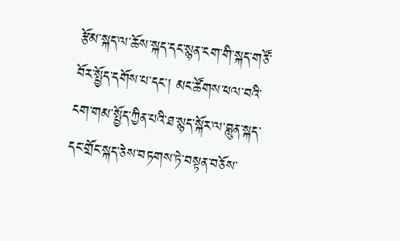རྩོམ་སྐད་ལ་ཆོས་སྐད་དང་སྙན་ངག་གི་སྐད་གཙོ་བོར་སྤྱོད་དགོས་པ་དང་། མང་ཚོགས་ཕལ་བའི་ངག་གམ་སྤྱོད་ཀྱིན་པའི་ཐ་སྙད་སྐོར་ལ་བླུན་སྐད་དང་གྲོང་སྐད་ཅེས་བཏགས་ཏེ་བསྟན་བཅོས་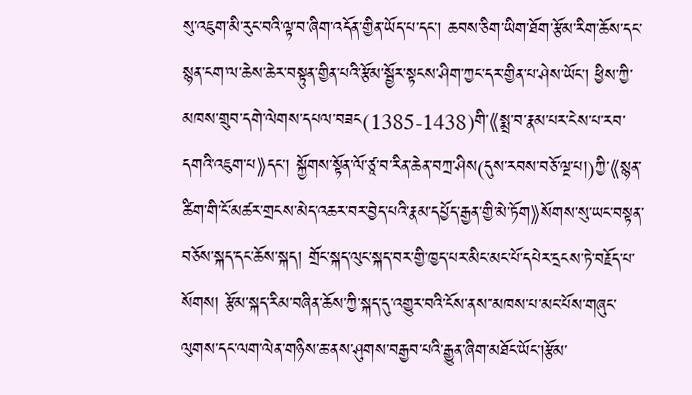སུ་འཇུག་མི་རུང་བའི་ལྟ་བ་ཞིག་འདོན་གྱིན་ཡོད་པ་དང་། ཆབས་ཅིག་ཡིག་ཐོག་རྩོམ་རིག་ཆོས་དང་སྙན་ངག་ལ་ཆེས་ཆེར་བསྟུན་གྱིན་པའི་རྩོམ་སྦྱོར་སྟངས་ཤིག་ཀྱང་དར་གྱིན་པ་ཤེས་ཡོང་། ཕྱིས་ཀྱི་མཁས་གྲུབ་དགེ་ལེགས་དཔལ་བཟང(1385-1438)གི་《སྨྲ་བ་རྣམ་པར་ངེས་པ་རབ་དགའི་འཇུག་པ》དང་། སྐྱོགས་སྟོན་ལོ་ཙཱ་བ་རིན་ཆེན་བཀྲ་ཤིས(དུས་རབས་བཅོ་ལྔ་པ།)ཀྱི་《སྙན་ཚིག་གི་ངོ་མཚར་གྲངས་མེད་འཆར་བར་བྱེད་པའི་རྣམ་དཔྱོད་རྒྱན་གྱི་མེ་ཏོག》སོགས་སུ་ཡང་བསྟན་བཅོས་སྐད་དང་ཆོས་སྐད། གྲོང་སྐད་ལུང་སྐད་བར་གྱི་ཁྱད་པར་མིང་མང་པོ་དཔེར་དྲངས་ཏེ་བརྗོད་པ་སོགས། རྩོམ་སྐད་རིམ་བཞིན་ཆོས་ཀྱི་སྐད་དུ་འགྱུར་བའི་ངོས་ནས་་མཁས་པ་མང་པོས་གཞུང་ལུགས་དང་ལག་ལེན་གཉིས་ཆ་ནས་ཤུགས་བརྒྱབ་པའི་རྒྱུན་ཞིག་མཐོང་ཡོང་།རྩོམ་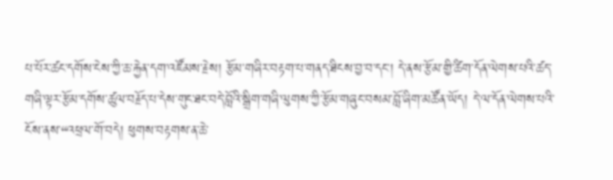པ་པོར་ཚང་དགོས་ངེས་ཀྱི་ཆ་རྐྱེན་དག་འཛོམས་རྗེས། རྩོམ་གཞིར་བརྟག་པ་གནད་ཐིངས་བྱ་བ་དང་། དེ་ནས་རྩོམ་གྱི་ཚིག་དོན་ལེགས་པའི་ཚད་གཞི་ལྟར་རྩོམ་དགོས་ཚུལ་བརྗོད་པ་དེས་གུང་ཐང་བདེ་བློའི་སྒྲིག་གཞི་ལུགས་ཀྱི་རྩོམ་གཞུང་བསམ་བློ་ཞིག་མཚོན་ཡོད། དེ་ལ་དོན་ལེགས་པའི་ངོས་ནས་“འཕྲལ་གོ་བདེ། ཕུགས་བརྟགས་ན་ཆེ་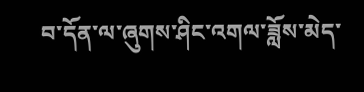བ་དོན་ལ་ཞུགས་ཤིང་འགལ་ཟློས་མེད་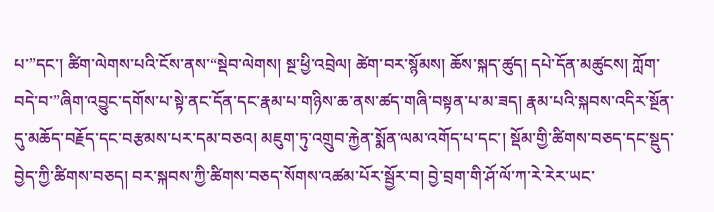པ་”དང་། ཚིག་ལེགས་པའི་ངོས་ནས་“སྡེབ་ལེགས། སྔ་ཕྱི་འབྲེལ། ཚེག་བར་སྙོམས། ཆོས་སྐད་ཚུད། དཔེ་དོན་མཚུངས། ཀློག་བདེ་བ་”ཞིག་འབྱུང་དགོས་པ་སྟེ་ནང་དོན་དང་རྣམ་པ་གཉིས་ཆ་ནས་ཚད་གཞི་བསྟན་པ་མ་ཟད། རྣམ་པའི་སྐབས་འདིར་སྔོན་དུ་མཆོད་བརྗོད་དང་བརྩམས་པར་དམ་བཅའ། མཇུག་ཏུ་འགྲུབ་རྐྱེན་སྨོན་ལམ་འགོད་པ་དང་། སྡོམ་གྱི་ཚིགས་བཅད་དང་སྡུད་བྱེད་ཀྱི་ཚིགས་བཅད། བར་སྐབས་ཀྱི་ཚིགས་བཅད་སོགས་འཚམ་པོར་སྦྱོར་བ། བྱེ་བྲག་གི་ཤོ་ལོ་ཀ་རེ་རེར་ཡང་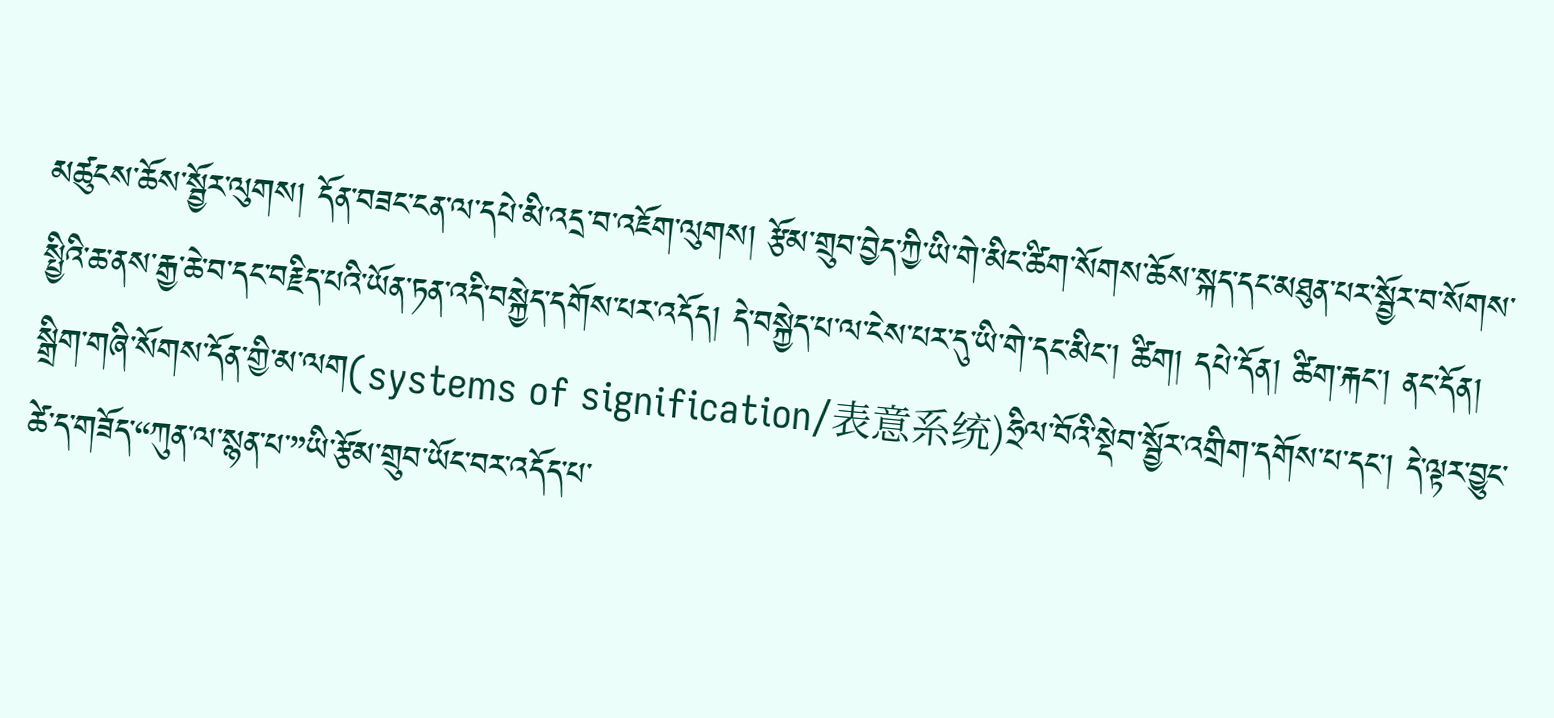མཚུངས་ཆོས་སྦྱོར་ལུགས། དོན་བཟང་ངན་ལ་དཔེ་མི་འདྲ་བ་འཇོག་ལུགས། རྩོམ་གྲུབ་བྱེད་ཀྱི་ཡི་གེ་མིང་ཚིག་སོགས་ཆོས་སྐད་དང་མཐུན་པར་སྦྱོར་བ་སོགས་སྤྱིའི་ཆ་ནས་རྒྱ་ཆེ་བ་དང་བརྗིད་པའི་ཡོན་ཏན་འདི་བསྐྱེད་དགོས་པར་འདོད། དེ་བསྐྱེད་པ་ལ་ངེས་པར་དུ་ཡི་གེ་དང་མིང་། ཚིག། དཔེ་དོན། ཚིག་རྐང་། ནང་དོན། སྒྲིག་གཞི་སོགས་དོན་གྱི་མ་ལག(systems of signification/表意系统)ཧྲིལ་བོའི་སྡེབ་སྦྱོར་འགྲིག་དགོས་པ་དང་། དེ་ལྟར་བྱུང་ཚེ་ད་གཟོད་“ཀུན་ལ་སྙན་པ་”ཡི་རྩོམ་གྲུབ་ཡོང་བར་འདོད་པ་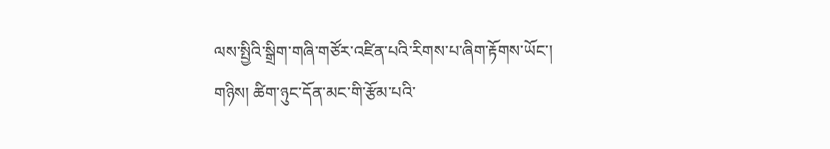ལས་སྤྱིའི་སྒྲིག་གཞི་གཙོར་འཛིན་པའི་རིགས་པ་ཞིག་རྟོགས་ཡོང་།
གཉིས། ཚིག་ཉུང་དོན་མང་གི་རྩོམ་པའི་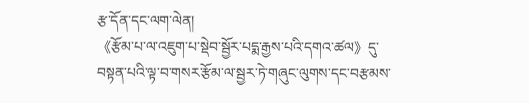རྩ་དོན་དང་ལག་ལེན།
《རྩོམ་པ་ལ་འཇུག་པ་སྡེབ་སྦྱོར་པདྨ་རྒྱས་པའི་དགའ་ཚལ》དུ་བསྟན་པའི་ལྟ་བ་གསར་རྩོམ་ལ་སྦྱར་ཏེ་གཞུང་ལུགས་དང་བརྩམས་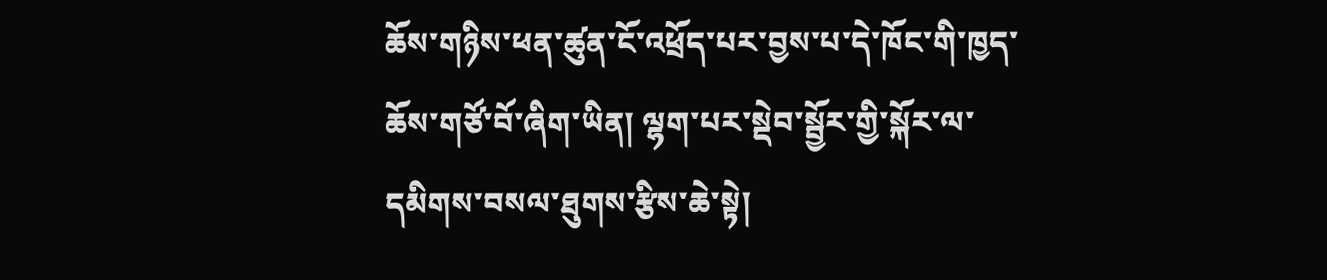ཆོས་གཉིས་ཕན་ཚུན་ངོ་འཕྲོད་པར་བྱས་པ་དེ་ཁོང་གི་ཁྱད་ཆོས་གཙོ་བོ་ཞིག་ཡིན། ལྷག་པར་སྡེབ་སྦྱོར་གྱི་སྐོར་ལ་དམིགས་བསལ་ཐུགས་རྩིས་ཆེ་སྟེ།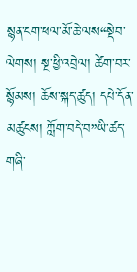སྙན་ངག་ཕལ་མོ་ཆེ་ལས“སྡེབ་ལེགས། སྔ་ཕྱི་འབྲེལ། ཚེག་བར་སྙོམས། ཆོས་སྐད་ཚུད། དཔེ་དོན་མཚུངས། ཀློག་བདེ་བ”ཡི་ཚད་གཞི་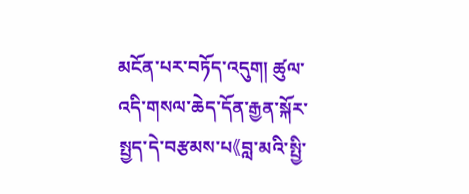མངོན་པར་བཏོད་འདུག། ཚུལ་འདི་གསལ་ཆེད་དོན་རྒྱན་སྐོར་སྤྱད་དེ་བརྩམས་པ《བླ་མའི་སྤྱི་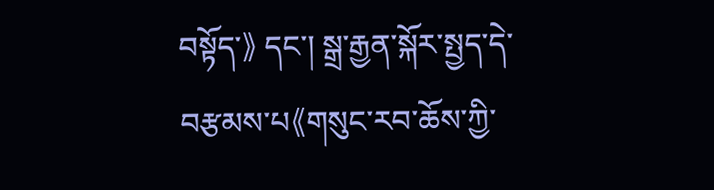བསྟོད་》 དང་། སྒྲ་རྒྱན་སྐོར་སྤྱད་དེ་བརྩམས་པ《གསུང་རབ་ཆོས་ཀྱི་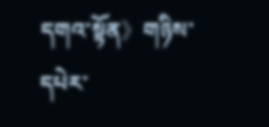དགའ་སྟོན》གཉིས་དཔེར་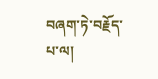བཞག་ཏེ་བརྗོད་པ་ལ།